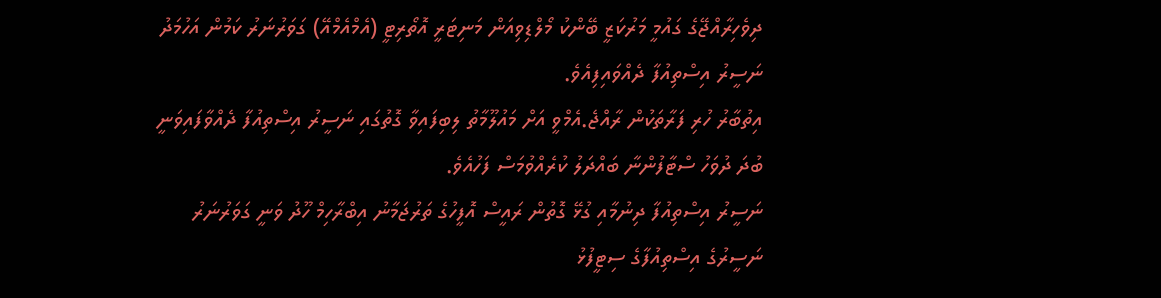ދިވެހިރާއްޖޭގެ ގައުމީ މަރުކަޒީ ބޭންކު މޯލްޑިވިއަން މަނިޓަރީ އޮތޯރިޓީ (އެމްއެމްއޭ) ގަވަރުނަރު ކަމުން އަހުމަދު ނަސީރު އިސްތިއުފާ ދެއްވައިފިއެވެ.
އިތުބާރު ހުރި ފަރާތަކުން ރާއްޖެ.އެމްވީ އަށް މައުލޫމާތު ލިބިފައިވާ ގޮތުގައި ނަސީރު އިސްތިއުފާ ދެއްވާފައިވަނީ ބުދަ ދުވަހު ސްޓާފުންނާ ބައްދަލު ކުރެއްވުމަސް ފަހުއެވެ.
ނަސީރު އިސްތިއުފާ ދިނުމާއި ގުޅޭ ގޮތުން ރައީސް އޮފީހުގެ ތަރުޖަމާނު އިބްރާހިމް ހޫދު ވަނީ ގަވަރުނަރު ނަސީރުގެ އިސްތިއުފާގެ ސިޓީފުޅު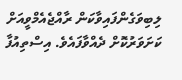ލިބިވަގެންފައިވާކަން ރާއްޖެއެމްވީއަށް ކަށަވަރުކޮށް ދެއްވާފައެވެ. އިސްތިއުފާ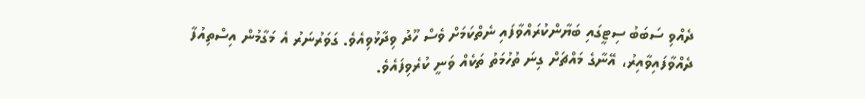ދެއްވި ސަބަބު ސިޓީގައި ބަޔާންކުރައްވާފައި ނެތްކަމަށް ވެސް ހޫދު ވިދާޅުވިއެވެ. ގަވަރުނަރު އެ މަގާމުން އިސްތިއުފާ ދެއްވާފައިވާއިރު، އޭނާގެ މައްޗަށް ގިނަ ތުހުމަތު ތަކެއް ވަނީ ކުރެވިފައެވެ.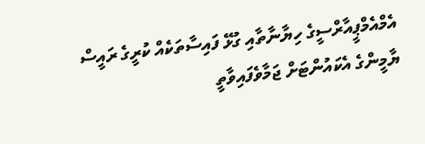އެމްއެމްޕީއާރްސީގެ ހިޔާނާތާއި ގުޅޭ ފައިސާތަކެއް ކުރީގެ ރައީސް ޔާމީންގެ އެކައުންޓަށް ޖަމާވެފައިވާތީ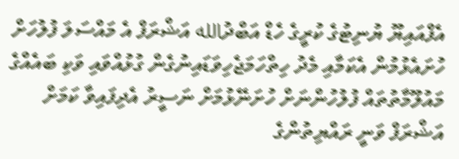އެފްއައިޔޫ ޔުނިޓުގެ ކުރީގެ ހެޑް އަބްދުالله އަޝްރަފް އެ މައްސަލަ ފުލުހަށް ހުށައެޅުމުން އެކަމާއި މެދު ހިތްހަމަޖެހިވަޑައިނުގެން ގުޅުއްވައި ވަކި ބައެއްގެ މައުލޫމާތުތައް ފުލުހުންނަށް ހުށަނޭޅުމަށް ނަސީރު އެދިފައިވާ ކަމަށް އަޝްރަފް ވަނީ ރައްޔިތުންގެ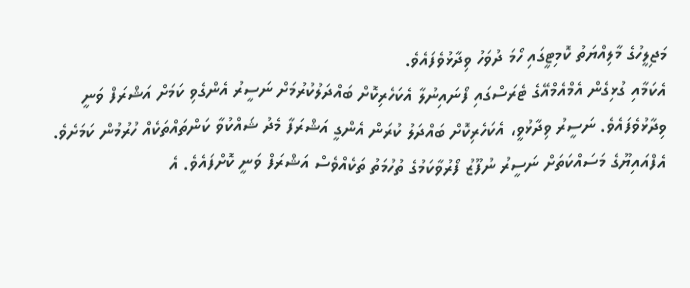މަޖިލީހުގެ މާލިއްޔަތު ކޮމިޓީގައި ހޯމަ ދުވަހު ވިދާޅުވެފައެވެ.
އެކަމާއި ގުޅިގެން އެމްއެމްއޭގެ ޓެރަސްގައި ފޯނައިނުލާ އެކަހެރިކޮށް ބައްދަލުކުރުމަށް ނަސީރު އެންގެވި ކަމަށް އަޝްރަފް ވަނީ ވިދާޅުވެފައެވެ. ނަސީރު ވިދާޅުވީ، އެކަހެރިކޮށް ބައްދަލު ކުރަން އެންގީ އަޝްރަފާ މެދު ޝައްކުވާ ކަންތައްތަކެއް ހުރުމުން ކަމަށެވެ.
އެފްއައިޔޫގެ މަސައްކަތަށް ނަސީރު ނުފޫޒު ފޯރުވާކަމުގެ ތުހުމަތު ތަކެއްވެސް އަޝްރަފް ވަނީ ކޮށްފައެވެ. އެ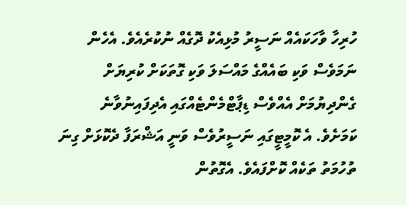ހުރިހާ ވާހަކައެއް ނަސީރު މުޅިއެކު ދޮގެއް ނުކުރެއެވެ. އެހެން ނަމަވެސް ވަކި ބައެއްގެ މައްސަލަ ވަކި ގޮތަކަށް ކުރިޔަށް ގެންދިޔުމަށް އެއްވެސް ޑިޕާޓްމެންޓެއްގައި އެދިފައިނުވާނެ ކަމަށެވެ. އެ ކޮމީޓީގައި ނަސީރުވެސް ވަނީ އަޝްރަފާ ދެކޮޅަށް ގިނަ ތުހުމަތު ތަކެއް ކޮށްފައެވެ. އެގޮތުން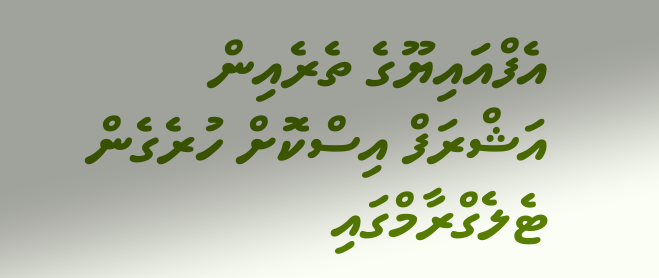އެފްއައިޔޫގެ ތެރެއިން އަޝްރަފް އިސްކޮށް ހުރެގެން ޓެލެގްރާމްގައި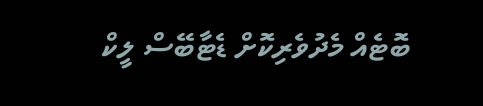ބޮޓެއް މެދުވެރިކޮށް ޑެޓާބޭސް ލީކް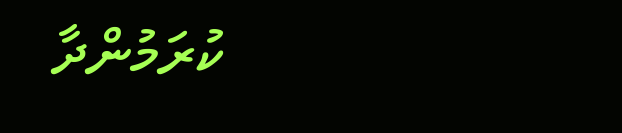ކުރަމުންދާ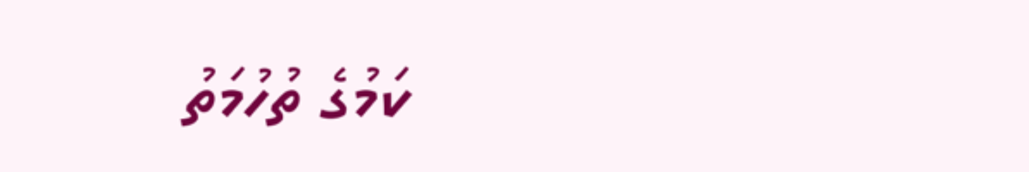ކަމުގެ ތުހުމަތު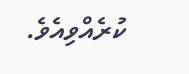ކުރެއްވިއެވެ.